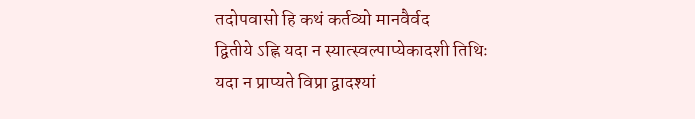तदोपवासो हि कथं कर्तव्यो मानवैर्वद
द्वितीये ऽह्नि यदा न स्यात्स्वल्पाप्येकादशी तिथिः
यदा न प्राप्यते विप्रा द्वादश्यां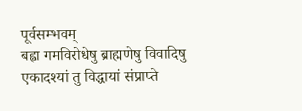पूर्वसम्भवम्
बह्वा गमविरोधेषु ब्राह्मणेषु विवादिषु
एकादश्यां तु विद्धायां संप्राप्ते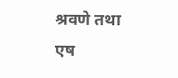श्रवणे तथा
एष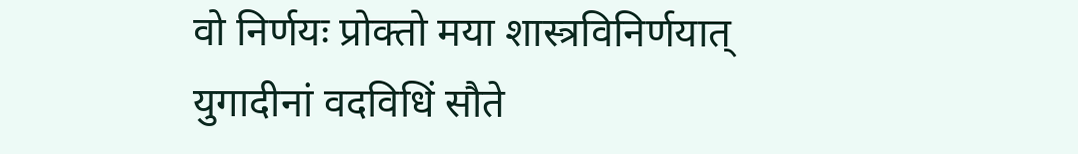वो निर्णयः प्रोक्तो मया शास्त्रविनिर्णयात्
युगादीनां वदविधिं सौते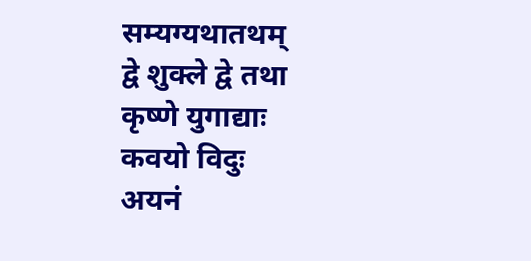सम्यग्यथातथम्
द्वे शुक्ले द्वे तथा कृष्णे युगाद्याः कवयो विदुः
अयनं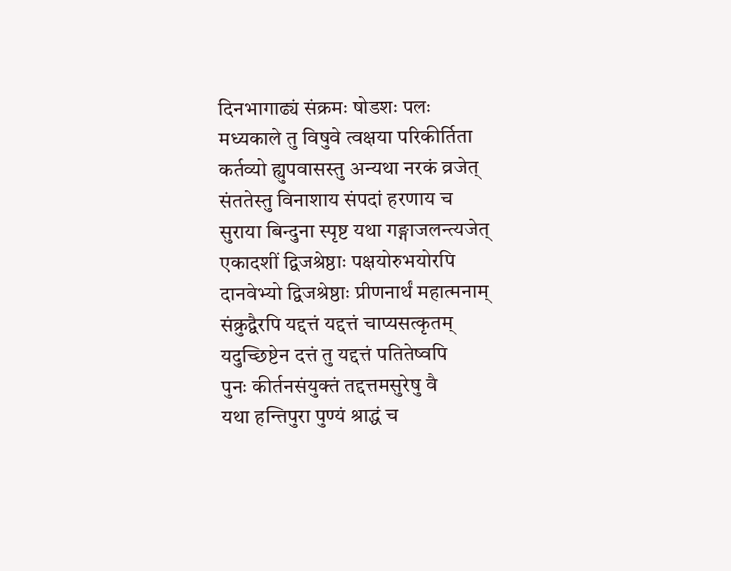दिनभागाढ्यं संक्रमः षोडशः पलः
मध्यकाले तु विषुवे त्वक्षया परिकीर्तिता
कर्तव्यो ह्युपवासस्तु अन्यथा नरकं व्रजेत्
संततेस्तु विनाशाय संपदां हरणाय च
सुराया बिन्दुना स्पृष्ट यथा गङ्गाजलन्त्यजेत्
एकादशीं द्विजश्रेष्ठाः पक्षयोरुभयोरपि
दानवेभ्यो द्विजश्रेष्ठाः प्रीणनार्थं महात्मनाम्
संक्रुद्वैरपि यद्दत्तं यद्दत्तं चाप्यसत्कृतम्
यदुच्छिष्टेन दत्तं तु यद्दत्तं पतितेष्वपि
पुनः कीर्तनसंयुक्तं तद्दत्तमसुरेषु वै
यथा हन्तिपुरा पुण्यं श्राद्धं च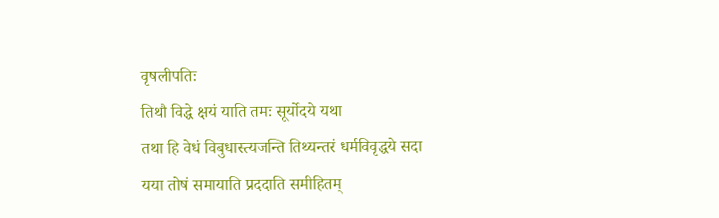वृषलीपतिः
तिथौ विद्धे क्षयं याति तमः सूर्योदये यथा
तथा हि वेधं विबुधास्त्यजन्ति तिथ्यन्तरं धर्मविवृद्धये सदा
यया तोषं समायाति प्रददाति समीहितम्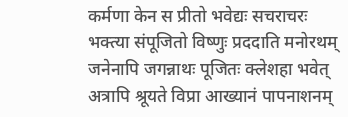कर्मणा केन स प्रीतो भवेद्यः सचराचरः
भक्त्या संपूजितो विष्णुः प्रददाति मनोरथम्
जनेनापि जगन्नाथः पूजितः क्लेशहा भवेत्
अत्रापि श्रूयते विप्रा आख्यानं पापनाशनम्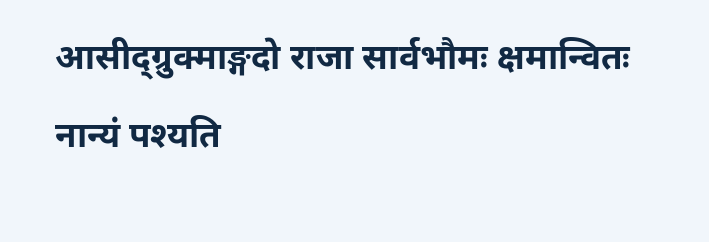आसीद्ग्रुक्माङ्गदो राजा सार्वभौमः क्षमान्वितः
नान्यं पश्यति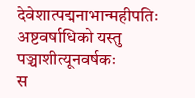देवेशात्पद्मनाभान्महीपतिः
अष्टवर्षाधिको यस्तु पञ्चाशीत्यूनवर्षकः
स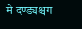मे दण्ड्यश्चग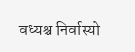वध्यश्च निर्वास्यो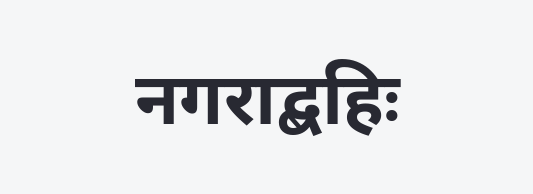नगराद्बहिः